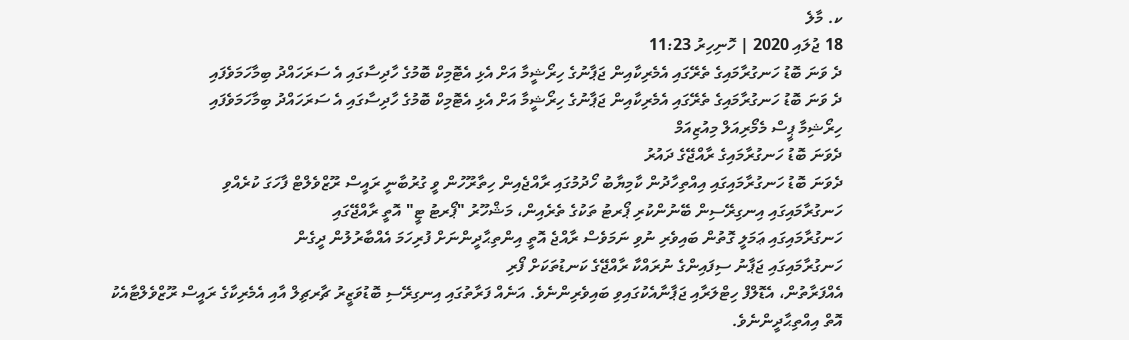ކ. މާލެ
18 ޖުލައި 2020 | ހޮނިހިރު 11:23
ދެ ވަނަ ބޮޑު ހަނގުރާމައިގެ ތެރޭގައި އެމެރިކާއިން ޖަޕާނުގެ ހިރޯޝީމާ އަށް އެޅި އެޓޮމިކް ބޮމުގެ ހާދިސާގައި އެ ސަރަހައްދު ބިމާހަމަވެފައި
ދެ ވަނަ ބޮޑު ހަނގުރާމައިގެ ތެރޭގައި އެމެރިކާއިން ޖަޕާނުގެ ހިރޯޝީމާ އަށް އެޅި އެޓޮމިކް ބޮމުގެ ހާދިސާގައި އެ ސަރަހައްދު ބިމާހަމަވެފައި
ހިރޯޝިމާ ޕީސް މެމޯރިއަލް މިއުޒިއަމް
ދެވަނަ ބޮޑު ހަނގުރާމައިގެ ރާއްޖޭގެ ދައުރު
ދެވަނަ ބޮޑު ހަނގުރާމައިގައި އިއްތިހާދުން ކާމިޔާބު ހޯދުމުގައި ރާއްޖެއިން ހިތާރޫހުން ވީ ގުރުބާނީ ރައީސް ރޫޒްވެލްޓް ފާހަގަ ކުރެއްވި
ހަނގުރާމައިގައި އިނގިރޭސިން ބޭނުންކުރި ޕޯރޓު ތަކުގެ ތެރެއިން، މަޝްހޫރު "ޕޯރޓު ޓީ" އޮތީ ރާއްޖޭގައި
ހަނގުރާމައިގައި ޢަމަލީ ގޮތުން ބައިވެރި ނުވި ނަމަވެސް ރާއްޖެ އޮތީ އިންތިޙާދީންނަށް ފުރިހަމަ އެއްބާރުލުން ދީގެން
ހަނގުރާމައިގައި ޖަޕާނު ސިފައިންގެ ނުރައްކާ ރާއްޖޭގެ ކަނޑުތަކަށް ފޯރި
އެއްފަރާތުން، އެޑޮލްފް ހިޓްލަރާއި ޖަޕާނާއެކުގައިވި ބައިވެރިންނެވެ. އަނެއް ފަރާތުގައި އިނގިރޭސި ބޮޑުވަޒީރު ޗާރޗިލް އާއި އެމެރިކާގެ ރައީސް ރޫޒްވެލްޓާއެކު އޮތް އިއްތިޙާދީންނެވެ.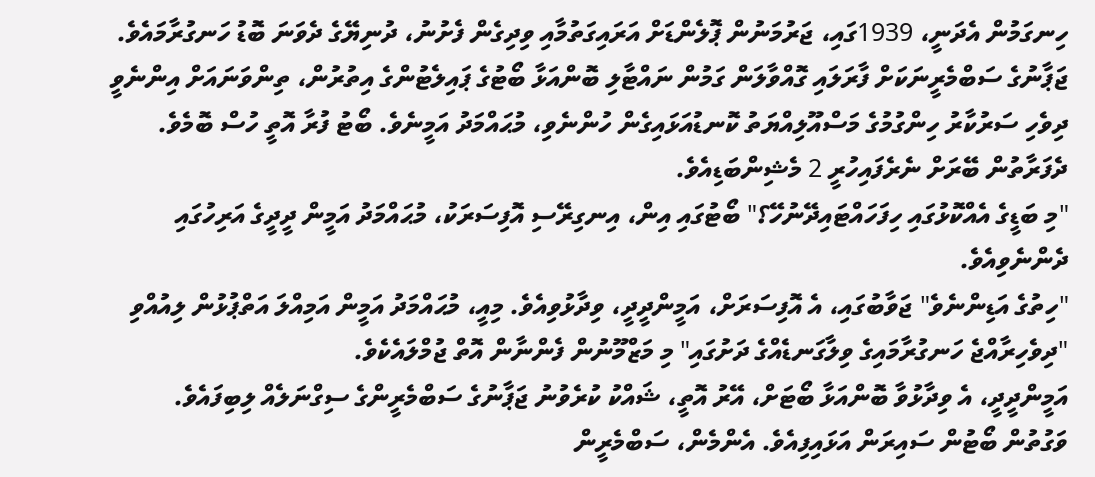ހިނގަމުން އެދަނީ، 1939ގައި، ޖަރުމަނުން ޕޮލެންޑަށް އަރައިގަތުމާއި ވިދިގެން ފެށުނު، ދުނިޔޭގެ ދެވަނަ ބޮޑު ހަނގުރާމައެވެ. ޖަޕާނުގެ ސަބްމެރީނަކަށް ފާރަލައި ގޮއްވާލަން ގަމުން ނައްޓާލި ބޮންއަޅާ ބޯޓުގެ ޕައިލެޓުންގެ އިތުރުން، ތިންވަނައަށް އިންނެވީ ދިވެހި ސަރުކާރު ހިންގުމުގެ މަސްއޫލިއްޔަތު ކޮނޑުއަޅައިގެން ހުންނެވި، މުޙައްމަދު އަމީނެވެ. ބޯޓު ފުރާ އޮތީ ހުސް ބޮމެވެ. ދެފަރާތުން ބޭރަށް ނެރެފައިހުރީ 2 މެޝިންބަޑިއެވެ.
"މި ބަޑީގެ އެއްކޮޅުގައި ހިފަހައްޓައިދޭނުހޭ؟" ބޯޓުގައި އިން، އިނގިރޭސި އޮފިސަރަކު، މުޙައްމަދު އަމީން ދީދީގެ އަރިހުގައި ދެންނެވިއެވެ.
"ހިތުގެ އަޑިންނެވެ" ޖަވާބުގައި، އެ އޮފިސަރަށް، އަމީންދީދީ، ވިދާޅުވިއެވެ. މިއީ، މުޙައްމަދު އަމީން އަމިއްލަ އަތްޕުޅުން ލިއުއްވި "ދިވެހިރާއްޖެ ހަނގުރާމައިގެ ވިލާގަނޑެއްގެ ދަށުގައި" މި މަޒްމޫނުން ފެންނާން އޮތް ޖުމްލައެކެވެ.
އަމީންދީދީ، އެ ވިދާޅުވާ ބޮންއަޅާ ބޯޓަށް، އޭރު އޮތީ، ޝައްކު ކުރެވުނު ޖަޕާނުގެ ސަބްމެރީންގެ ސިގްނަލެއް ލިބިފައެވެ. ވަގުތުން ބޯޓުން ސައިރަން އަޅައިފިއެވެ. އެންމެން، ސަބްމެރީން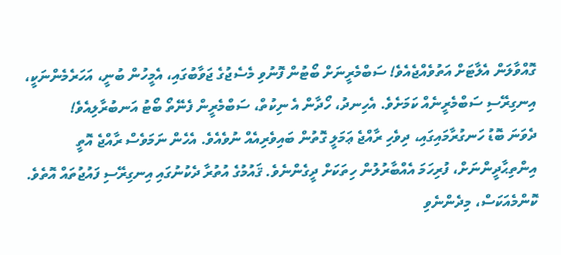ގޮއްވާލަން އެލާޓަށް އަތުވެއްޖެއެވެ! ސަބްމެރީނަށް ބޯޓުން ފޮނުވި މެސެޖުގެ ޖަވާބުގައި، އެމީހުން ބުނީ، އަހަރެމެންނަކީ، އިނގިރޭސި ސަބްމެރީނެއް ކަމަށެވެ. އެހިނދު، ހޯދާން އެ ނިކުތް، ސަބްމެރީން ފެނޭތޯ ބޯޓު އަނބުރާލިއެވެ!
ދެވަނަ ބޮޑު ހަނގުރާމައިގައި، ދިވެހި ރާއްޖެ ޢަމަލީ ގޮތުން ބައިވެރިއެއް ނުވެއެވެ. އެހެން ނަމަވެސް ރާއްޖެ އޮތީ އިންތިޙާދީންނަށް، ފުރިހަމަ އެއްބާރުލުން ހިތަކަށް ދީގެންނެވެ. ޤައުމުގެ އުތުރާ ދެކުނުގައި އިނގިރޭސި ފައުޖުތައް އޮތެވެ.
ކޮންމެއަކަސް، މިދެންނެވި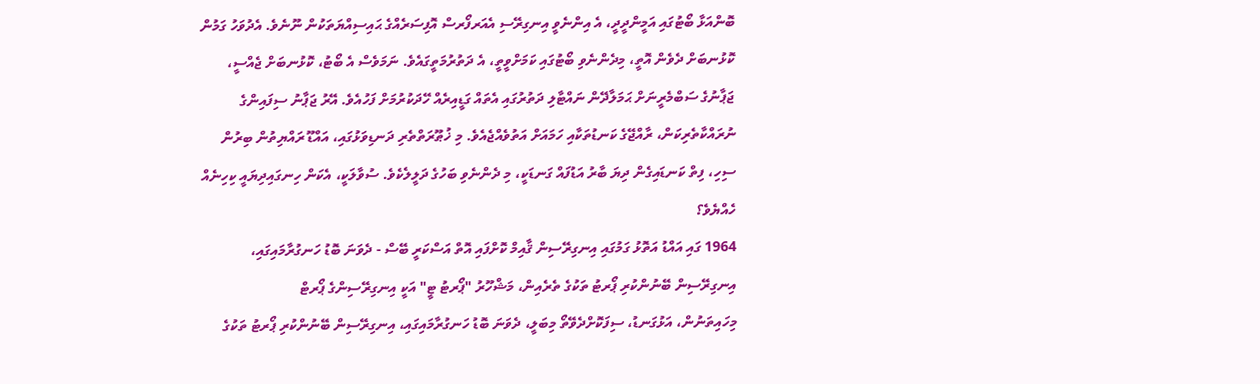ބޮންއަޅާ ބޯޓުގައި އަމީންދީދީ، އެ އިންނެވީ އިނގިރޭސި އެއަރފޯރސް އޮފިސަރެއްގެ ޙައިސިއްޔަތަކުން ނޫނެވެ. އެދުވަހު ގަމުން ކޮޅުނބަށް ދެވެން އޮތީ، މިދެންނެވި ބޯޓުގައި ކަމަށްވީތީ، އެ ދަތުރުމަތީގައެވެ. ނަމަވެސް އެ ބޯޓު، ކޮޅުނބަށް ޖެއްސީ، ޖަޕާނުގެ ސަބްމެރީނަށް ޙަމަލާދޭން ނައްޓާލި ދަތުރުގައި އެތައް ގަޑީއިރެއް ހޭދަކުރުމަށް ފަހުއެވެ. އޭރު ޖަޕާނު ސިފައިންގެ ނުރައްކާތެރިކަން، ރާއްޖޭގެ ކަނޑުތަކާއި ހަމައަށް އަތުވެއްޖެއެވެ. މި ޚުޠޫރަތްތެރި ދަނޑިވަޅުގައި، އައްޑޫ ރައްޔިތުން ބިރުން ސިހި، ފިތް ކަނޑައިގެން ދިޔަ ބާރު އަޑުފައް ގަނޑަކީ، މި ދެންނެވި ބަހުގެ ދަލީލެކެވެ. ސުވާލަކީ، އެކަން ހިނގައިދިޔައީ ކިހިނެއް ހެއްޔެވެ؟
1964 ގައި އައްޑު އަތޮޅު ގަމުގައި އިނގިރޭސިން ޤާއިމް ކޮށްފައި އޮތް އަސްކަރީ ބޭސް - ދެވަނަ ބޮޑު ހަނގުރާމައިގައި، އިނގިރޭސިން ބޭނުންކުރި ޕޯރޓު ތަކުގެ ތެރެއިން، މަޝްހޫރު "ޕޯރޓު ޓީ" އަކީ އިނގިރޭސިންގެ ޕޯރޓް
މިހައިތަނުން، އަޅުގަނޑު، ސިފަކޮށްދެވޭތޯ މިބަލީ، ދެވަނަ ބޮޑު ހަނގުރާމައިގައި، އިނގިރޭސިން ބޭނުންކުރި ޕޯރޓު ތަކުގެ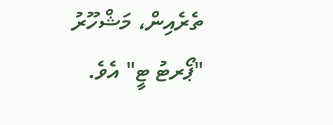ތެރެއިން، މަޝްހޫރު "ޕޯރޓު ޓީ" އެވެ.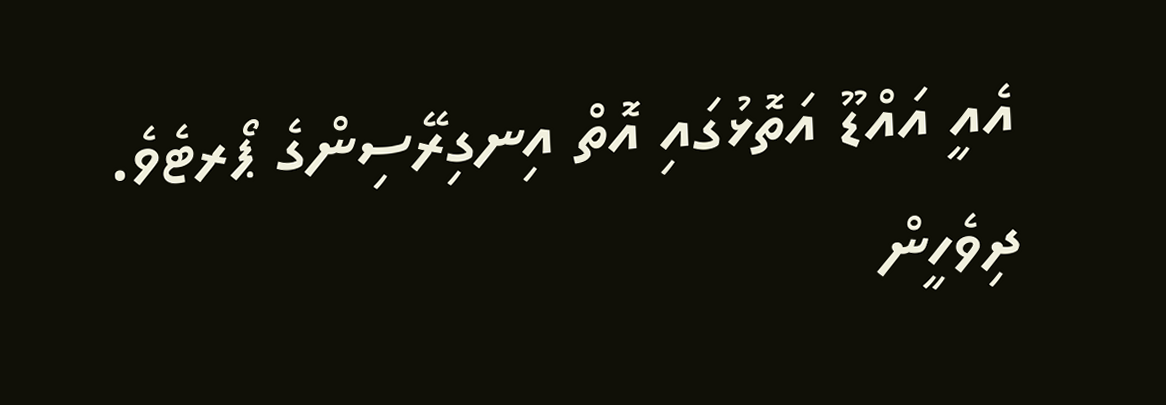އެއީ އައްޑޫ އަތޮޅުގައި އޮތް އިނގިރޭސިންގެ ޕޯރޓެވެ. ދިވެހީން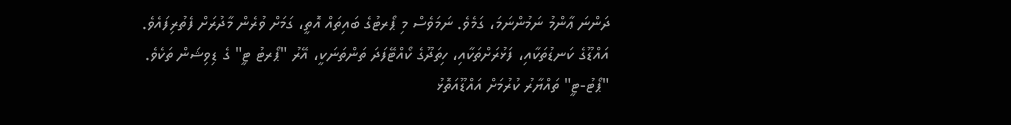ދަންނަ ޢާންމު ނަމުންނަމަ، ގަމެވެ. ނަމަވެސް މި ޕޯރޓުގެ ބައިތައް އޮތީ، ގަމަށް ވުރެން މާދުރަށް ފެތުރިފައެވެ. އައްޑޫގެ ކަނޑުތަކާއި، ފަޅުރަށްތަކާއި، ހިތަދޫގެ ކޯއްޓޭފަދަ ތަންތަނަކީ، އޭރު "ޕޯރޓު ޓީ" ގެ ޑިވިޝަން ތަކެވެ.
"ޕޯޓު-ޓީ" ތައްޔާރު ކުރުމަށް އައްޑޫއަތޮޅު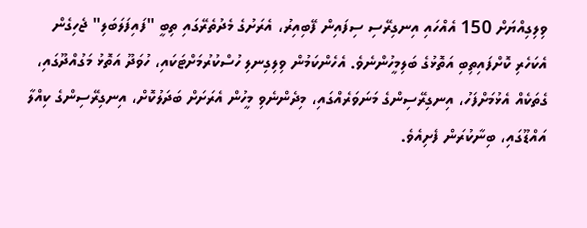ވިލިގިއްޔަށް 150 އެއްހައި އިނގިރޭސި ސިފައިން ފޭބިއިރު، އެރަށުގެ މެދުތެރޭގައި ތިބީ "ފައިފަލަބަލި" ޖެހިގެން އެކަހެރި ކޮށްފައިތިބި އަތޮޅުގެ ބަލިމީހުންނެވެ. އެހެންކަމުން ވިލިގިނލި ހުސްކުރުމަށްޓަކައި، ހުވަދޫ އަތޮޅު މަގުއްދޫގައި، ގެތަކެއް އެޅުމަށްފަހު، އިނގިރޭސިންގެ މަނަވަރެއްގައި، މިދެންނެވި މީހުން އެރަށަށް ބަދަލުކޮށް، އިނގިރޭސިންގެ ކިއްލާ އައްޑޫގައި، ބިނާކުރަން ފެށިއެވެ.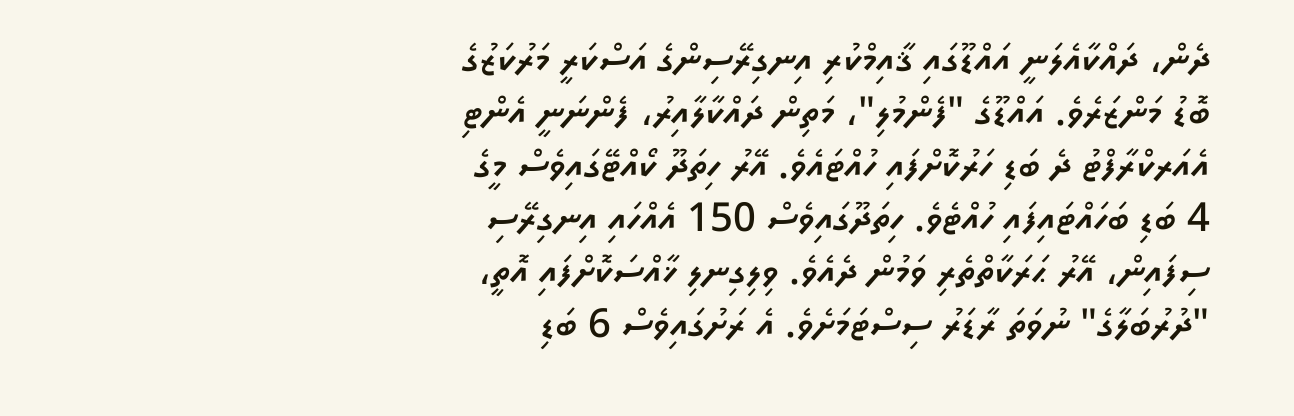ދެން، ދައްކާއެލަނީ އައްޑޫގައި ޤާއިމްކުރި އިނގިރޭސިންގެ އަސްކަރީ މަރުކަޒުގެ ބޮޑު މަންޒަރެވެ. އައްޑޫގެ "ފެންމުލި"، މަތިން ދައްކާލާއިރު، ފެންނަނީ އެންޓި އެއަރކްރާފްޓު ދެ ބަޑި ހަރުކޮށްފައި ހުއްޓައެވެ. އޭރު ހިތަދޫ ކޯއްޓޭގައިވެސް މީގެ 4 ބަޑި ބަހައްޓައިފައި ހުއްޓެވެ. ހިތަދޫގައިވެސް 150 އެއްހައި އިނގިރޭސި ސިފައިން، އޭރު ޙަރަކާތްތެރި ވަމުން ދެއެވެ. ވިލިގިނލި ޚާއްސަކޮށްފައި އޮތީ، "ދުރުބަލާގެ" ނުވަތަ ރާޑަރު ސިސްޓަމަށެވެ. އެ ރަށުގައިވެސް 6 ބަޑި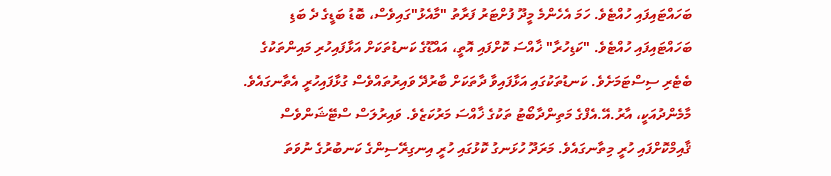ބަހައްޓައިފައި ހުއްޓެވެ. ހަމަ އެހެންމެ މީދޫ ފުށްޓަރު ފަރާތު "މާއެޅު"ގައިވެސް، ބޮޑު ބަޑީގެ ދެ ބަޑި ބަހައްޓައިފައި ހުއްޓެވެ. "ކަޑިހުރާ" ޚާއްސަ ކޮށްފައި އޮތީ، އައްޑޫގެ ކަނޑުތަކަށް އަޅާފައިހުރި މައިންތަކުގެ ބެޓެރި ސިސްޓަމަށެވެ. ކަނޑުތަކުގައި އަޅާފައިވާ ދާތަކަށް ބާރުދޭ ވައިރުތައްވެސް ގުޅާފައިހުރީ އެތާނގައެވެ.
މާމެންދުއަކީ، އާރު.އޭ.އެފްގެ މަތިންދާބޯޓު ތަކުގެ ޚާއްސަ މަރުކަޒެވެ. ވައިރުލަސް ސްޓޭޝަންވެސް ޤާއިމްކޮށްފައި ހުރީ މިތާނގައެވެ. މަރަދޫ ހުޅަނގު ކޮޅުގައި ހުރީ އިނގިރޭސިންގެ ކަނބުރުގެ ނުވަތަ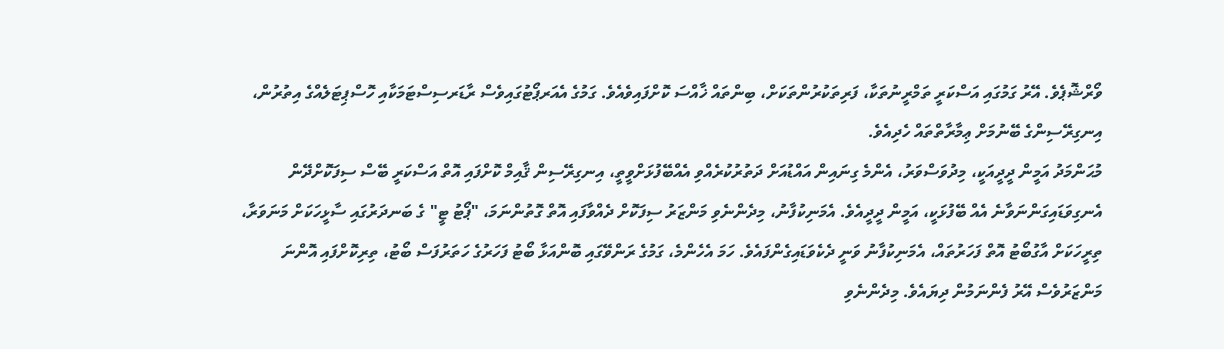ވޯރްޝޮޕެވެ. އޭރު ގަމުގައި އަސްކަރީ ތަމްރީނުތަކާ، ފަރިތަކުރުންތަކަށް، ބިންތައް ޚާއްސަ ކޮށްފައިވެއެވެ. ގަމުގެ އެއަރޕޯޓުގައިވެސް ރާޑަރސިސްޓަމަކާއި ހޮސްޕިޓަލެއްގެ އިތުރުން، އިނގިރޭސިންގެ ބޭނުމަށް ޢިމާރާތްތައް ހެދިއެވެ.
މުޙަންމަދު އަމީން ދީދީއަކީ، މިދުވަސްވަރު، އެންމެ ގިނައިން އައްޑުއަށް ދަތުރުކުރެއްވި އެއްބޭފުޅަށްވީތީ، އިނގިރޭސިން ޤާއިމް ކޮށްފައި އޮތް އަސްކަރީ ބޭސް ސިފަކޮށްދޭން އެނގިވަޑައިގަންނަވާނެ އެއް ބޭފުޅަކީ، އަމީން ދީދީއެވެ. އެމަނިކުފާނު، މިދެންނެވި މަންޒަރު ސިފަކޮށް ދެއްވާފައި އޮތް ގޮތުންނަމަ، "ޕޯޓު ޓީ" ގެ ބަނދަރުގައި ސާޅީހަކަށް މަނަވަރާ، ތިރީހަކަށް އާގުބޯޓު އޮތް ފަހަރުތައް، އެމަނިކުފާނު ވަނީ ދެކެވަޑައިގެންފައެވެ. ހަމަ އެހެންމެ، ގަމުގެ ރަންވޭގައި ބޮންއަޅާ ބޯޓު ފަހަރުގެ ހަތަރުފަސް ބޯޓު، ތިރިކޮށްފައި އޮންނަ މަންޒަރުވެސް އޭރު ފެންނަމުން ދިޔައެވެ. މިދެންނެވި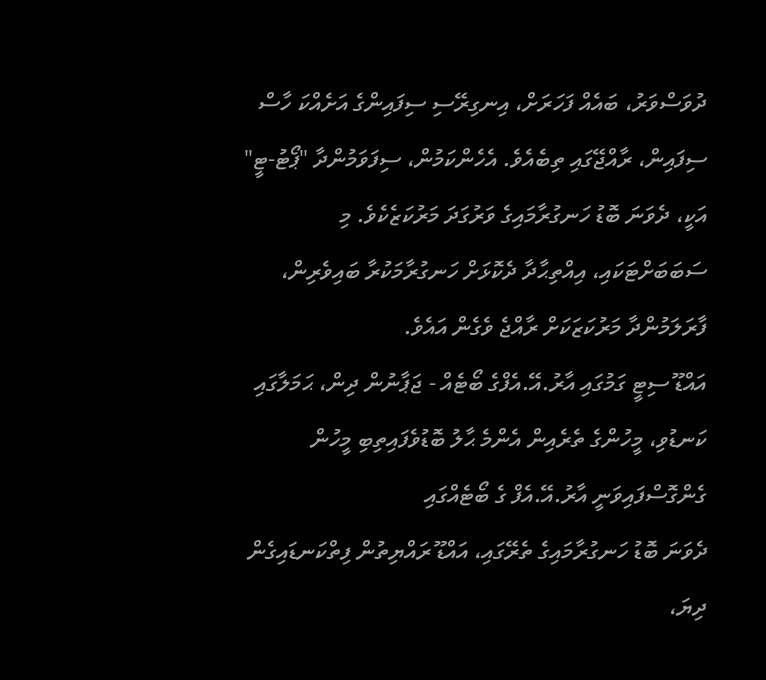ދުވަސްވަރު، ބައެއް ފަހަރަށް، އިނގިރޭސި ސިފައިންގެ އަށެއްކަ ހާސް ސިފައިން، ރާއްޖޭގައި ތިބެއެވެ. އެހެންކަމުން، ސިފަވަމުންދާ "ޕޯޓު-ޓީ" އަކީ، ދެވަނަ ބޮޑު ހަނގުރާމައިގެ ވަރުގަދަ މަރުކަޒެކެވެ. މި ސަބަބަށްޓަކައި، އިއްތިޙާދާ ދެކޮޅަށް ހަނގުރާމަކުރާ ބައިވެރިން، ފާރަލަމުންދާ މަރުކަޒަކަށް ރާއްޖެ ވެގެން އައެވެ.
އައްޑޫ ސިޓީ ގަމުގައި އާރު.އޭ.އެފްގެ ބޯޓެއް - ޖަޕާނުން ދިން، ޙަމަލާގައި ކަނޑުވި، މީހުންގެ ތެރެއިން އެންމެ ޙާލު ބޮޑުވެފައިތިބި މީހުން ގެންގޮސްފައިވަނީ އާރު.އޭ.އެފް ގެ ބޯޓެއްގައި
ދެވަނަ ބޮޑު ހަނގުރާމައިގެ ތެރޭގައި، އައްޑޫ ރައްޔިތުން ފިތްކަނޑައިގެން ދިޔަ،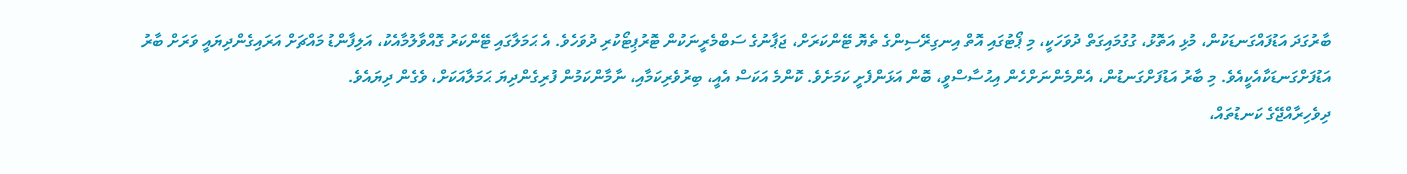ބާރުގަދަ އަޑުފައްގަނޑަކުން، މުޅި އަތޮޅު، ގުގުމައިގަތް ދުވަހަކީ، މި ޕޯޓުގައި އޮތް އިނގިރޭސިންގެ ތެޔޮ ޓޭންކަރަށް، ޖަޕާނުގެ ސަބްމެރީނަކުން ޓޮރުޕިޓޯކުރި ދުވަހެވެ. އެ ޙަމަލާގައި ޓޭންކަރު ގޮއްވާލުމާއެކު، އަލިފާންޑު މައްޗަށް އަރައިގެންދިޔައީ ވަރަށް ބާރު އަޑުފަށްގަނޑަކާއެކީއެވެ. މި ބާރު އަޑުފަށްގަނޑުން، އެންމެންނަށްހެން އިޙުސާސްވީ، ބޮން އަޅަންފެށީ ކަމަށެވެ. ކޮންމެ އަކަސް އެއީ، ބިރުވެރިކަމާއި، ނާމާންކަމުން ފުރިގެންދިޔަ ޙަމަލާއަކަށް، ވެގެން ދިޔައެވެ.
ދިވެހިރާއްޖޭގެ ކަނޑުތައް،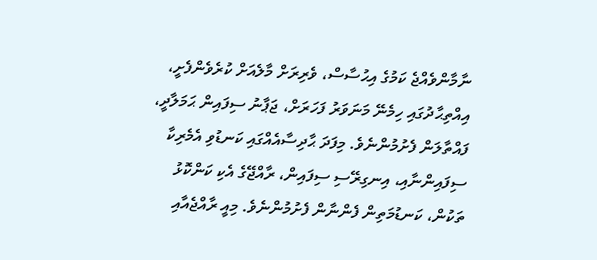ނާމާންވެއްޖެ ކަމުގެ އިޙުސާސް، ވެރިރަށް މާލެއަށް ކުރެވެންފެށީ، އިއްތިޙާދުގައި ހިމެނޭ މަނަވަރު ފަހަރަށް، ޖަޕާނު ސިފައިން ޙަމަލާދީ، ފައްތާލަން ފެށުމުންނެވެ. މިފަދަ ޙާދިސާއެއްގައި ކަނޑުވި އެމެރިކާ ސިފައިންނާއި، އިނގިރޭސި ސިފައިން، ރާއްޖޭގެ އެކި ކަންކޮޅު ތަކުން، ކަނޑުމަތިން ފެންނާން ފެށުމުންނެވެ. މިއީ ރާއްޖެއާއި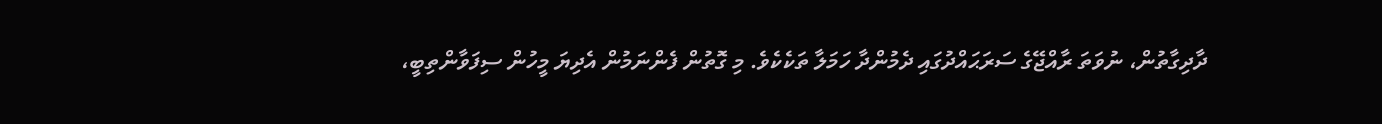ދާދިގާތުން، ނުވަތަ ރާއްޖޭގެ ސަރަޙައްދުގައި ދެމުންދާ ހަމަލާ ތަކެކެވެ. މި ގޮތުން ފެންނަމުން އެދިޔަ މީހުން ސިފަވާންތިބީ،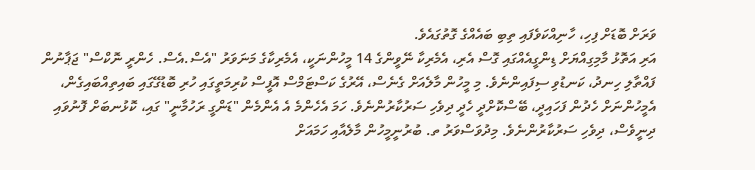ވަރަށް ބޮޑަށް ފިހި، ހާނިއްކަވެފައި ތިބި ބައެއްގެ ގޮތުގައެވެ.
އަރި އަތޮޅު މާމިގިއްޔަށް ޑިންގީއެއްގައި ގޮސް އެރި، އެމެރިކާ ނޭވީންގެ 14 މީހުންނަކީ، އެމެރިކާގެ މަނަވަރު "އެސް.އެސް. ހެންރީ ނޮކްސް" ޖަޕާނުން ފައްތާލި ހިނދު، ކަނޑުވި ސިފައިންނެވެ. މި މީހުން މާލެއަށް ގެނެސް، އޭރުގެ ކަސްޓަމްސް އޮފީސް ކުރިމަތީގައި ހުރި ބޮޑުގޭގައި ބައިތިއްބައިގެން، އެމީހުންނަށް ހެދުން ފަހައިދީ، ބޭސްކޮށްދީ ހެދީ ދިވެހި ސަރުކާރުންނެވެ. ހަމަ އެހެންމެ އެ އެންމެން "ޑަންގީ ރަހުމާނީ" ގައި، ކޮޅުނބަށް ފޮނުވައި ދިނީވެސް، ދިވެހި ސަރުކާރުންނެވެ. މިދުވަސްވަރު ތ. ބުރުނީމީހުން މާލެއާއި ހަމައަށް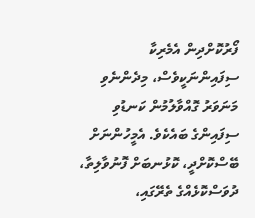ފޯރުކޮށްދިން އެމެރިކާ ސިފައިންނަކީވެސް، މިދެންނެވި މަނަވަރު ގޮއްވާލުމުން ކަނޑުވި ސިފައިންގެ ބައެކެވެ. އެމީހުންނަށް ބޭސްކޮށްދީ، ކޮޅުނބަށް ފޮނުވާލިތާ، ދުވަސްކޮޅެއްގެ ތެރޭގައި،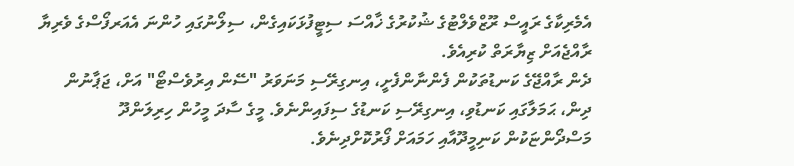އެމެރިކާގެ ރައީސް ރޫޒްވެލްޓުގެ ޝުކުރުގެ ޚާއްސަ ސިޓީފުޅަކައިގެން، ސިލޯނުގައި ހުންނަ އެއަރފޯސްގެ ވެރިޔާ ރާއްޖެއަށް ޒިޔާރަތް ކުރިއެވެ.
ދެން ރާއްޖޭގެ ކަނޑުތަކުން ފެންނާންފެށީ، އިނގިރޭސި މަނަވަރު "ސޭން އިރުވެސްޓޯ" އަށް، ޖަޕާނުން ދިން، ޙަމަލާގައި ކަނޑުވި، އިނގިރޭސި ކަނޑުގެ ސިފައިންނެވެ. މީގެ ސާދަ މީހުން ހިރިލަންދޫ މަސްދޯންޏަކުން ކަނިމީދޫއާއި ހަމައަށް ފޯރުކޮށްދިނެވެ.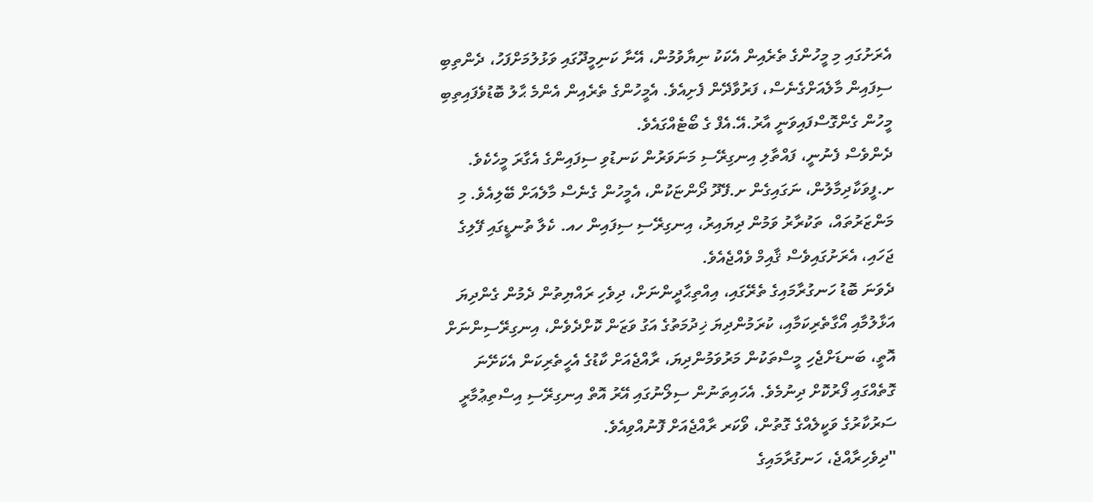އެރަށުގައި މި މީހުންގެ ތެރެއިން އެކަކު ނިޔާވުމުން، އޭނާ ކަނިމީދޫގައި ވަޅުލުމަށްފަހު، ދެންތިބި ސިފައިން މާލެއަށްގެނެސް، ފަރުވާދޭން ފެށިއެވެ. އެމީހުންގެ ތެރެއިން އެންމެ ޙާލު ބޮޑުވެފައިތިބި މީހުން ގެންގޮސްފައިވަނީ އާރު.އޭ.އެފް ގެ ބޯޓެއްގައެވެ.
ދެންވެސް ފެނުނީ، ފައްތާލި އިނގިރޭސި މަނަވަރުން ކަނޑުވި ސިފައިންގެ އެގާރަ މީހެކެވެ. ށ.ފީވަކާދިމާލުން، ނަގައިގެން ށ.ފޭދޫ ދޯންޏަކުން، އެމީހުން ގެނެސް މާލެއަށް ބޭލިއެވެ. މި މަންޒަރުތައް، ތަކުރާރު ވަމުން ދިޔައިރު، އިނގިރޭސި ސިފައިން ހއ. ކެލާ ތުނޑީގައި ފޭލިގެ ޖަހައި، އެރަށުގައިވެސް ޤާއިމް ވެއްޖެއެވެ.
ދެވަނަ ބޮޑު ހަނގުރާމައިގެ ތެރޭގައި، އިއްތިޙާދީންނަށް، ދިވެހި ރައްޔިތުން ދެމުން ގެންދިޔަ އަޅާލުމާއި އޯގާތެރިކަމާއި، ކުރަމުންދިޔަ ޚިދުމަތުގެ އަގު ވަޒަން ކޮށްދެވެން، އިނގިރޭސިންނަށް އޮތީ، ބަނޑަށްޖެހި މީސްތަކުން މަރުވަމުންދިޔަ، ރާއްޖެއަށް ކާޑުގެ އެހީތެރިކަން އެކަށޭނަ ގޮތެއްގައި ފޯރުކޮށް ދިނުމެވެ. އެހައިތަނުން ސިލޯނުގައި އޭރު އޮތް އިނގިރޭސި އިސްތިޢުމާރީ ސަރުކާރުގެ ވަކީލެއްގެ ގޮތުން، ވޯކަރ ރާއްޖެއަށް ފޮނުއްވިއެވެ.
"ދިވެހިރާއްޖެ، ހަނގުރާމައިގެ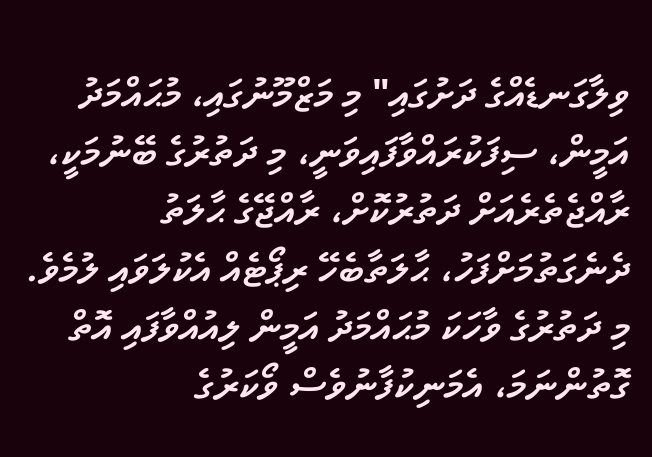ވިލާގަނޑެއްގެ ދަށުގައި" މި މަޒްމޫނުގައި، މުޙައްމަދު އަމީން، ސިފަކުރައްވާފައިވަނީ، މި ދަތުރުގެ ބޭނުމަކީ، ރާއްޖެތެރެއަށް ދަތުރުކޮށް، ރާއްޖޭގެ ޙާލަތު ދެނެގަތުމަށްފަހު، ޙާލަތާބެހޭ ރިޕޯޓެއް އެކުލަވައި ލުމެވެ. މި ދަތުރުގެ ވާހަކަ މުޙައްމަދު އަމީން ލިއުއްވާފައި އޮތް ގޮތުންނަމަ، އެމަނިކުފާނުވެސް ވޯކަރުގެ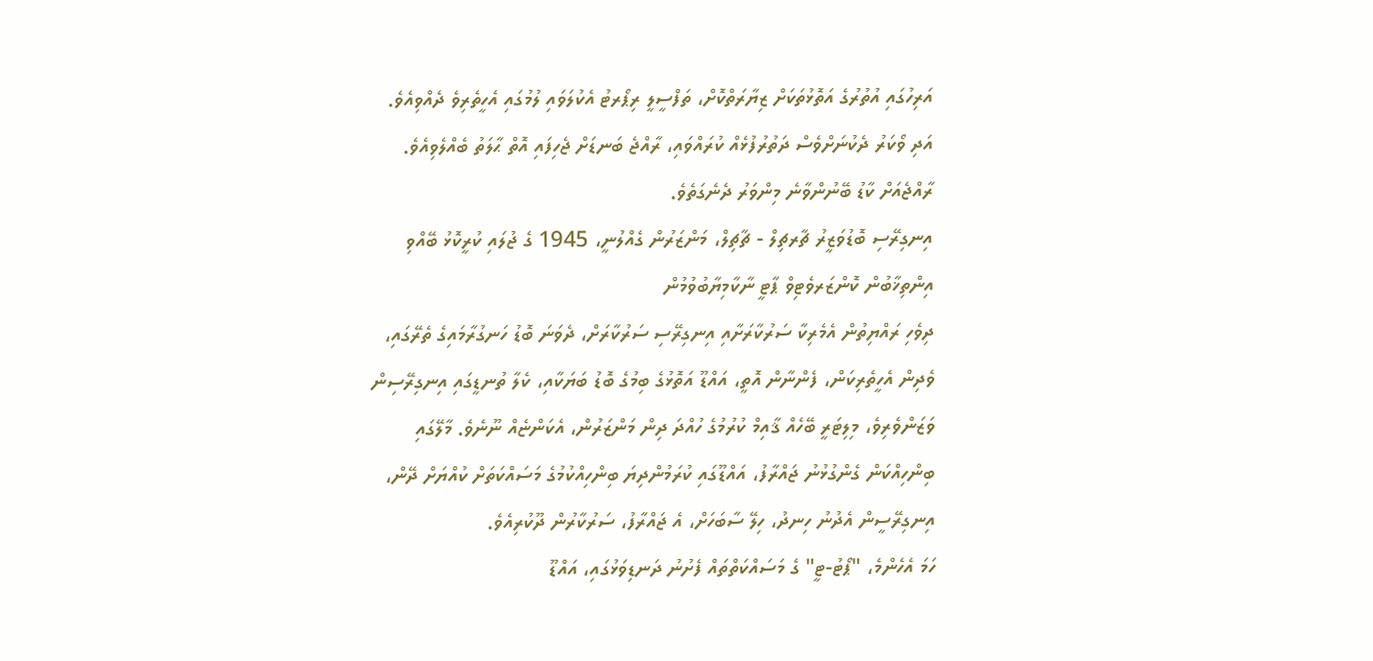އަރިހުގައި އުތުރުގެ އަތޮޅުތަކަށް ޒިޔާރަތްކޮށް، ތަފްސީލީ ރިޕޯރޓު އެކުލަވައި ލުމުގައި އެހީތެރިވެ ދެއްވިއެވެ. އަދި ވޯކަރު ދެކުނަށްވެސް ދަތުރުފުޅެއް ކުރައްވައި، ރާއްޖެ ބަނޑަށް ޖެހިފައި އޮތް ޙާލަތު ބެއްލެވިއެވެ. ރާއްޖެއަށް ކާޑު ބޭނުންވާނެ މިންވަރު ދެނެގަތެވެ.
އިނގިރޭސި ބޮޑުވަޒީރު ޗާރޗިލް - ޗާޗިލް، މަންޒަރުން ގެއްލުނީ، 1945 ގެ ޖުލައި ކުރީކޮޅު ބޭއްވި އިންތިޚާބުން ކޮންޒަރވެޓިވް ޕާޓީ ނާކާމިޔާބުވުމުން
ދިވެހި ރައްޔިތުން އެމެރިކާ ސަރުކާރަށާއި އިނގިރޭސި ސަރުކާރަށް، ދެވަނަ ބޮޑު ހަނގުރާމައިގެ ތެރޭގައި، ވެދިން އެހީތެރިކަން، ފެންނާން އޮތީ، އައްޑޫ އަތޮޅުގެ ބިމުގެ ބޮޑު ބަޔަކާއި، ކެލާ ތުނޑީގައި އިނގިރޭސިން ވަޒަންވެރިވެ، މިލިޓަރީ ބޭހެއް ޤާއިމް ކުރުމުގެ ހުއްދަ ދިން މަންޒަރުން، އެކަންޏެއް ނޫނެވެ. މާލޭގައި ބިންހިއްކަން ގެންގުޅުނު ޖައްރާފު، އައްޑޫގައި ކުރަމުންދިޔަ ބިންހިއްކުމުގެ މަސައްކަތަށް ކުއްޔަށް ދޭން، އިނގިރޭސީން އެދުނު ހިނދު، ހިލޭ ސާބަހަށް، އެ ޖައްރާފު، ސަރުކާރުން ދޫކުރިއެވެ.
ހަމަ އެހެންމެ، "ޕޯޓު-ޓީ" ގެ މަސައްކަތްތައް ފެށުނު ދަނޑިވަޅުގައި، އައްޑޫ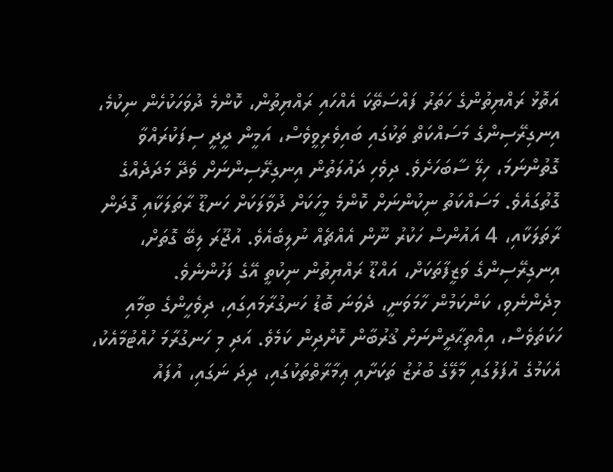އަތޮޅު ރައްޔިތުންގެ ހަތަރު ފައްސަތޭކަ އެއްހައި ރައްޔިތުން، ކޮންމެ ދުވަހަކުހެން ނިކުމެ، އިނގިރޭސިންގެ މަސައްކަތް ތަކުގައި ބައިވެރިވީވެސް، އަމީން ދީދީ ސިފަކުރައްވާ ގޮތުންނަމަ، ހިލޭ ސާބަހަށެވެ. ދިވެހި ދައުލަތުން އިނގިރޭސިންނަށް ވެދޭ މަދަދެއްގެ ގޮތުގައެވެ. މަސައްކަތު ނިކުންނަށް ކޮންމެ މީހަކަށް ދުވާލަކަށް ހަނޑޫ ރާތަލަކާއި ގޮދަން ރާތަލަކާއި، 4 އައުންސް ހަކުރު ނޫން އެއްޗެއް ނުލިބެއެވެ. އުޖޫރަ ލިބޭ ގޮތަށް، އިނގިރޭސިންގެ ވަޒީފާތަކަށް، އައްޑޫ ރައްޔިތުން ނިކުތީ އޭގެ ފަހުންނެވެ.
މިދެންނެވި، ކަންކަމުން ހާމަވަނީ، ދެވަނަ ބޮޑު ހަނގުރާމައިގައި، ދިވެހީންގެ ބިމާއި ހަކަތަވެސް، އިއްތިޙާދީންނަށް ޤުރުބާން ކޮށްދިން ކަމެވެ. އަދި މި ހަނގުރާމަ ހުއްޓުމާއެކު، އެކަމުގެ އުފަލުގައި މާލޭގެ ބުރުޒު ތަކަށާއި ޢިމާރާތްތަކުގައި، ދިދަ ނަގައި، އުފައު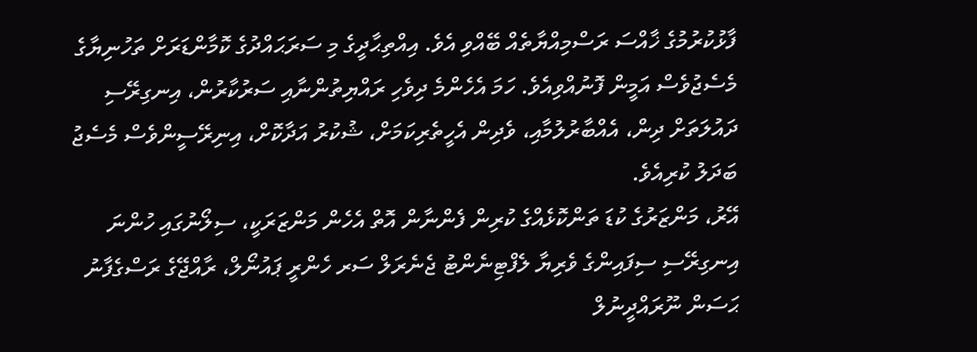ފާޅުކުރުމުގެ ޚާއްސަ ރަސްމިއްޔާތެއް ބޭއްވި އެވެ. އިއްތިޙާދީގެ މި ސަރަޙައްދުގެ ކޮމާންޑަރަށް ތަހުނިޔާގެ މެސެޖުވެސް އަމީން ފޮނުއްވިއެވެ. ހަމަ އެހެންމެ ދިވެހި ރައްޔިތުންނާއި ސަރުކާރުން، އިނގިރޭސި ދައުލަތަށް ދިން، އެއްބާރުލުމާއި، ވެދިން އެހީތެރިކަމަށް، ޝުކުރު އަދާކޮށް، އިނިރޭސީންވެސް މެސެޖު ބަދަލު ކުރިއެވެ.
އޭރު، މަންޒަރުގެ ކުޑަ ތަންކޮޅެއްގެ ކުރިން ފެންނާން އޮތް އެހެން މަންޒަރަކީ، ސިލޯނުގައި ހުންނަ އިނގިރޭސި ސިފައިންގެ ވެރިޔާ ލެފްޓިނެންޓު ޖެނެރަލް ސަރ ހެންރީ ޕައުނޯލް، ރާއްޖޭގެ ރަސްގެފާނު ޙަސަން ނޫރައްދީނުލް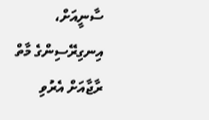ސާނީއަށް، އިނގިރޭސިންގެ މާތް ރާޖާއަށް އެރުވި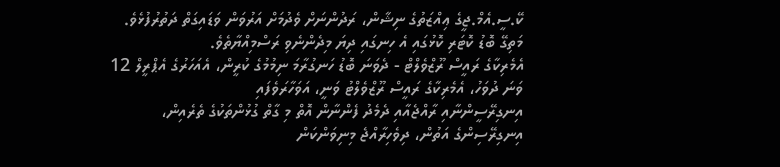ކޭ.ސީ.އެމް.ޖީގެ ޢިއްޒަތުގެ ނިޝާން، ރަދުންނަށް ވެދުމަށް އަރުވަން ވަޑައިގަތް ދަތުރުފުޅެވެ. މަތިގޭ ބޮޑު ކޮޓަރި ކޮޅުގައި އެ ހިނގައި ދިޔަ މިދެންނެވި ރަސްމިއްޔާތެވެ.
އެމެރިކާގެ ރައީސް ރޫޒްވެލްޓް - ދެވަނަ ބޮޑު ހަނގުރާމަ ނިމުމުގެ ކުރީން، އެއަހަރުގެ އެޕްރީލް 12 ވަނަ ދުވަހު، އެމެރިކާގެ ރައީސް ރޫޒްވެލްޓު ވަނީ، އަވަހާރަވެފައި
އިނގިރޭސީންނާއި ރާއްޖެއާއި ދެމެދު ފެންނާން އޮތް މި ގާތް ގުޅުންތަކުގެ ތެރެއިން، އިނގިރޭސިންގެ އަތުން، ދިވެހިރާއްޖެ މިނިވަންކަން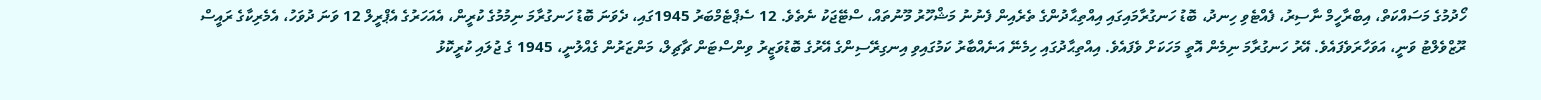ހޯދުމުގެ މަސައްކަތް، އިބްރާހީމް ނާސިރު، ފެއްޓެވި ހިނދު، ބޮޑު ހަނގުރާމައިގައި އިއްތިޙާދުންގެ ތެރެއިން ފެނުނު މަޝްހޫރު މޫނުތައް، ސްޓޭޖަކު ނެތެވެ. 12 ސެޕްޓެމްބަރު 1945ގައި، ދެވަނަ ބޮޑު ހަނގުރާމަ ނިމުމުގެ ކުރީން، އެއަހަރުގެ އެޕްރީލް 12 ވަނަ ދުވަހު، އެމެރިކާގެ ރައީސް ރޫޒްވެލްޓު ވަނީ، އަވަހާރަވެފައެވެ. އޭރު ހަނގުރާމަ ނިމެން އޮތީ މަހަކަށް ވެފައެވެ. އިއްތިޙާދުގައި ހިމެނޭ އަނެއްބާރު ކަމުގައިވި އިނގިރޭސިންގެ އޭރުގެ ބޮޑުވަޒީރު ވިންސްޓަން ޗާޗިލް، މަންޒަރުން ގެއްލުނީ، 1945 ގެ ޖުލައި ކުރީކޮޅު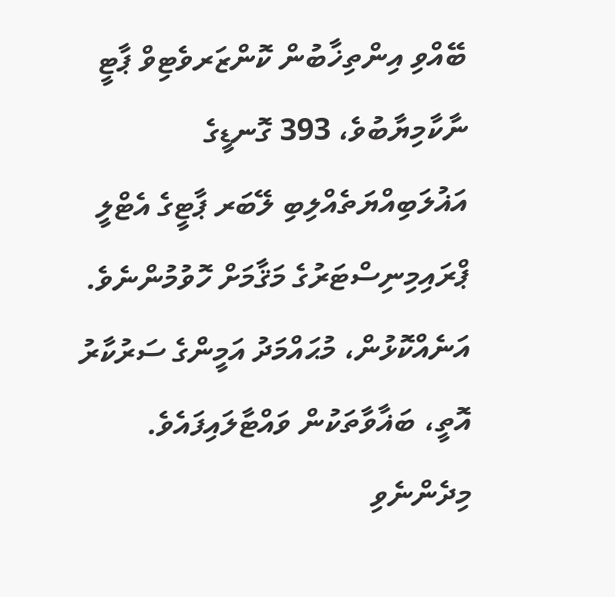ބޭއްވި އިންތިޚާބުން ކޮންޒަރވެޓިވް ޕާޓީ ނާކާމިޔާބުވެ، 393 ގޮނޑީގެ އަޣުލަބިއްޔަތެއްލިބި ލޭބަރ ޕާޓީގެ އެޓްލީ ޕްރައިމިނިސްޓަރުގެ މަޤާމަށް ހޮވުމުންނެވެ. އަނެއްކޮޅުން، މުޙައްމަދު އަމީންގެ ސަރުކާރު އޮތީ، ބަޣާވާތަކުން ވައްޓާލައިފައެވެ.
މިދެންނެވި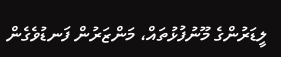ލީޑަރުންގެ މޫނުފުޅުތައް، މަންޒަރުން ފަނޑުވެގެން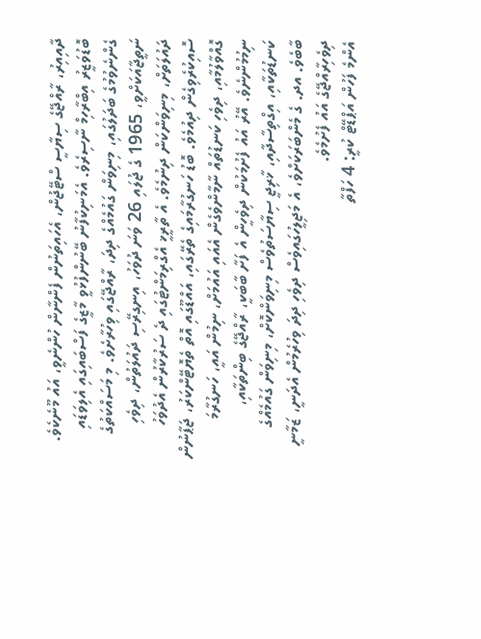ދާއިއިރު، ރާއްޖޭގެ ސިޔާސީ ސްޓޭޖުން، އެހައިތަނުން ފެންނާން ހުންނެވީ، އައު މޫނެކެވެ. ބޮޑުވަޒީރު އިބްރާހިމް ނާސިރެވެ. އެމަނިކުފާނު ބޭނުންފުޅުވީ މާޒީގެ ފަސްބައިގައި އެލިވަޑައި ގެންނެވުމުގެ ބަދަލުގައި، މިނިވަން ގައުމެއްގެ ދިދަ، ރާއްޖޭގައި ވިހުރާށެވެ. މި މަސައްކަތުގެ ނަތީޖާއަކަށްވީ، 1965 ގެ ޖުލައި 26 ވަނަ ދުވަހު، އިނގިރޭސި ދައުލަތުން، ދިވެހި ދައުލަތަށް، މިނިވަންކަން ދިނުމެވެ. އެ ތާރީޚީ އެގްރިމަންޓުގައި ދެ ސަރުކާރުން އެދުވަހު ސޮއިކުރެވިގެން ދިއުމެވެ. ބޮޑު ހަނގުރާމައިގެ ތެރޭގައި، އައްޑޫގައި އޮތް ތެޔޮޓޭންކަރު، ޖަޕާނުން ގޮއްވާލުމާއި، ދިވެހި ކަނޑުތައް ނާމާންވެގެން އެއައި އައުމަށް، ނިމުން އައީ، ހަނގުރާމަ ނިމުމުންނެވެ. އޭރު އައު ފެށުމަކުން ދިވެހީން އެ ފަށާ ބާބަކީ، ރާއްޖޭގެ ބިންތަކާއި، ކަނޑުތަކާއި، އިގްތިސާދާއި، ޚާރިޖީ ސިޔާސަތުވެސް މިނިވަންކޮށް، މިނިވަން ގައުމެއްގެ ބާބެވެ. އދ. ގެ މެންބަރަކަށްވެ، އެ މަޖިލީހުގައިވެސް ދިވެހި ދިދަ ވިހުރެމުން އެދަނީ، ޒަމާނީ ދިވެހިރާއްޖޭގެ އައު ފެށުމެވެ.
އެންމެ ފަހުން އަޕްޑޭޓް ކުރީ: 4 ހަފްތާ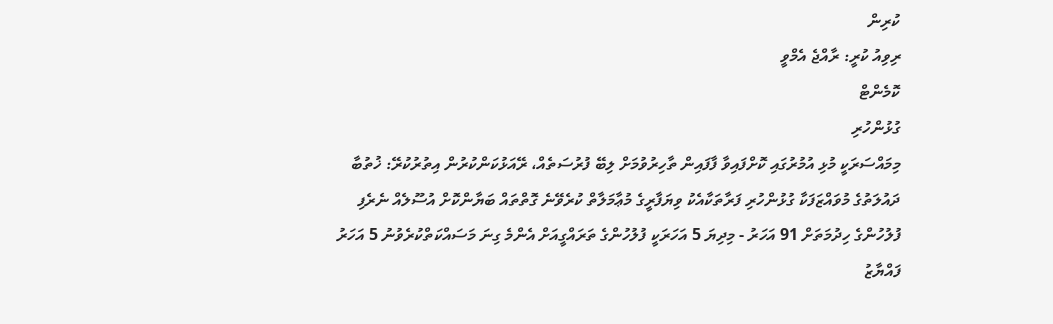ކުރިން
ރިވިއު ކުރީ: ރާއްޖެ އެމްވީ
ކޮމެންޓް
ގުޅުންހުރި
މިމައްސަރަކީ މުޅި އުމުރުގައި ކޮށްފައިވާ ފާފައިން ތާހިރުވުމަށް ލިބޭ ފުރުސަތެއް، ރޭއަޅުކަންކުރުން އިތުރުކުރޭ: ޚުތުބާ
ދައުލަތުގެ މުވައްޒަފަކާ ގުޅުންހުރި ފަރާތަކާއެކު ވިޔަފާރީގެ މުޢާމަލާތް ކުރެވޭނެ ގޮތްތައް ބަޔާންކޮށް އުސޫލެއް ނެރެފި
ފުލުހުންގެ ހިދުމަތަށް 91 އަހަރު - މިދިޔަ 5 އަހަރަކީ ފުލުހުންގެ ތަރައްގީއަށް އެންމެ ގިނަ މަސައްކަތްކުރެވުނު 5 އަހަރު
ފައްޔާޒު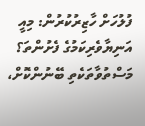ފުލުހަށް ހާޒިރުކުރުން: މިއީ އަނިޔާވެރިކަމުގެ ފެށުންތަ؟
މަސްތުވާތަކެތި ބޭނުންކޮށް،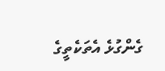ގެންގުޅެ އެތަކެތީގެ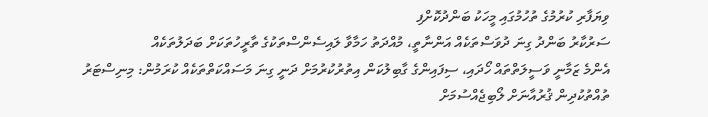ވިޔަފާރި ކުރުމުގެ ތުހުމުގައި މީހަކު ބަންދުކޮށްފި
ސަރުކާރު ބަންދު ގިނަ ދުވަސްތަކެއް އަންނާތީ، މުއްދަތު ހަމާވާ ލައިސެންސްތަކުގެ ތާރީހުތަކަށް ބަދަލުތަކެއް
އެންމެ ޒަމާނީ ވަސީލަތްތައް ހޯދައި، ސިފައިންގެ ގާބިލުކަން އިތުރުކުރުމަށް ދަނީ ގިނަ މަސައްކަތްތަކެއް ކުރަމުން: މިނިސްޓަރު
ތުއްތުކުދިން ޤުރުއާނަށް ލޯބިޖެއްސުމަށް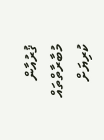ޤުރުއާން މުބާރާތްތައް ކުރިޔަށް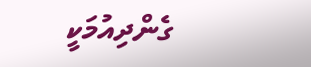ގެންދިއުމަކީ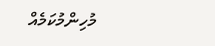މުހިންމުކަމެއް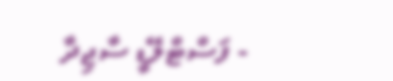- ފަސްޓްލޭޑީ ސާޖިދާ